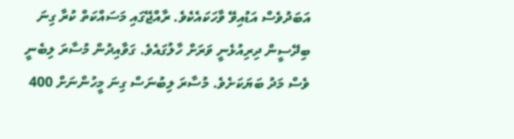އަބަދުވެސް އަޑުއިވޭ ވާހަކައެކެވެ. ރާއްޖޭގައި މަސައްކަތް ކުރާ ގިނަ ބިދޭސީން ދިރިއުޅެނީ ވަރަށް ހާލުގައެވެ. ގަވާއިދުން މުސާރަ ލިބެނީ ވެސް މަދު ބަޔަކަށެވެ. މުސާރަ ލިބުނަސް ގިނަ މީހުންނަށް 400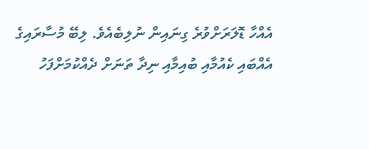އެއްހާ ޑޮލަރަށްވުރެ ގިނައިން ނުލިބެއެވެ. ލިބޭ މުސާރައިގެ އެއްބައި ކެއުމާއި ބުއިމާއި ނިދާ ތަނަށް ދެއްކުމަށްފަހު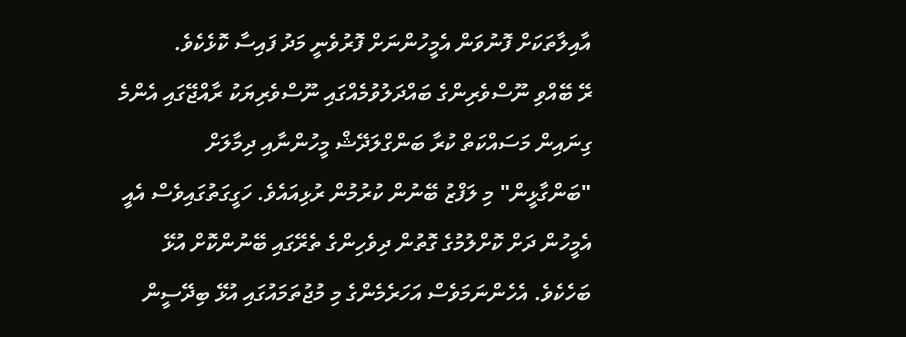އާއިލާތަކަށް ފޮނުވަން އެމީހުންނަށް ފޮރުވެނީ މަދު ފައިސާ ކޮޅެކެވެ.
ރޭ ބޭއްވި ނޫސްވެރިންގެ ބައްދަލުވުމެއްގައި ނޫސްވެރިޔަކު ރާއްޖޭގައި އެންމެ ގިނައިން މަސައްކަތް ކުރާ ބަންގްލަދޭޝް މީހުންނާއި ދިމާލަށް "ބަންގާޅީން" މި ލަފްޒު ބޭނުން ކުރުމުން ރުޅިއައެވެ. ހަގީގަތުގައިވެސް އެއީ އެމީހުން ދަށް ކޮށްލުމުގެ ގޮތުން ދިވެހިންގެ ތެރޭގައި ބޭނުންކޮށް އުޅޭ ބަހެކެވެ. އެހެންނަމަވެސް އަހަރެމެންގެ މި މުޖުތަމައުގައި އުޅޭ ބިދޭސީން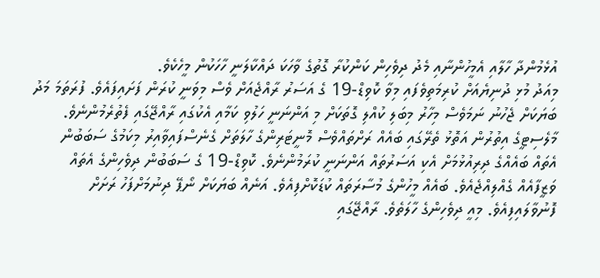އުޅެމުންދާ ހާލާއި އެމީހުންނާއި މެދު ދިވެހިން ކަންކުރާ ގޮތުގެ ވާހަކަ ދައްކާލަނީ ހާހަކުން މީހެކެވެ.
މިއަދު މުޅި ދުނިޔެއަށް ކުރިމަތިވެފައި މިވާ ކޮވިޑް-19 ގެ އަސަރު ރާއްޖެއަށް ވެސް މިވަނީ ކުރަން ފަށައިފައެވެ. ފުރަތަމަ މަދު ބަޔަކަށް ޖެހުނު ނަމަވެސް މިހާރު މިބަލި ކުއްލި ގޮތަކަށް މި އަންނަނީ ހަލުވި ކަމާއި އެކުގައި ރާއްޖޭގައި ފެތުރެމުންނެވެ. މާލެސިޓީގެ އިތުރުން އަތޮޅު ތެރޭގައި ބައެއް ރަށްތައްވެސް މޮނީޓަރިންގެ ހާލަތަށް ގެނެސްފައިވާއިރު މިކަމުގެ ސަބަބުން އެތައް ބައެއްގެ ދިރިއުޅުމަށް އެކި އަސަރުތައް އަންނަނީ ކުރަމުންނެވެ. ކޮވިޑް-19 ގެ ސަބަބުން ދިވެހިންގެ އެތައް ވަޒީފާއެއް ގެއްލިއްޖެއެވެ. ބައެއް މީހުންގެ މުސާރަތައް ކުޑަކޮށްފިއެވެ. އަނެއް ބަޔަކަށް ނޯޕޭ ދިނުމަށްފަހު ރަށަށް ފޮނުވާލައިފިއެވެ. މިއީ ދިވެހިންގެ ހާލަތެވެ. ރާއްޖޭގައި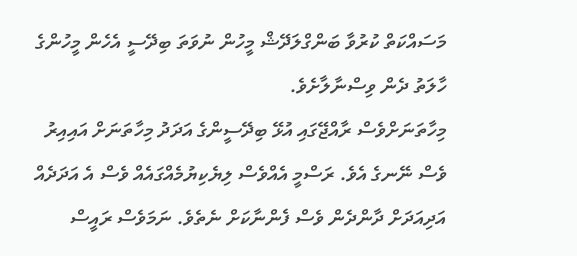މަސައްކަތް ކުރުވާ ބަންގްލަދޭޝް މީހުން ނުވަތަ ބިދޭސީ އެހެން މީހުންގެ ހާލަތު ދެން ވިސްނާލާށެވެ.
މިހާތަނަށްވެސް ރާއްޖޭގައި އުޅޭ ބިދޭސީންގެ އަދަދު މިހާތަނަށް އައިއިރު ވެސް ނޭނގެ އެވެ. ރަސްމީ އެއްވެސް ލިޔެކިޔުމެއްގައެއް ވެސް އެ އަދަދެއް އަދިއަދަށް ދާންދެން ވެސް ފެންނާކަށް ނެތެވެ. ނަމަވެސް ރައީސް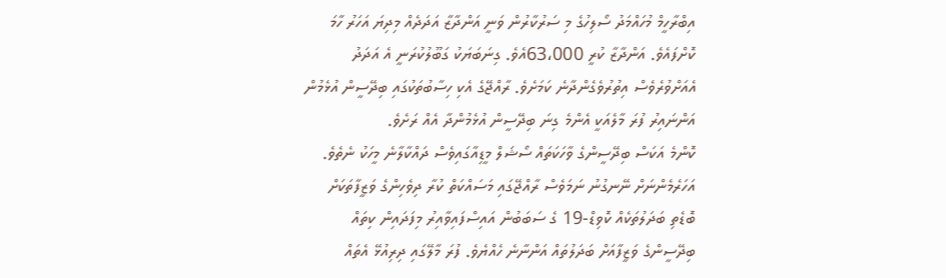އިބްރާހީމް މުހައްމަދު ސޯލިހުގެ މި ސަރުކާރުން ވަނީ އަންދާޒާ އަދަދެއް މިދިޔަ އަހަރު ހާމަ ކޮށްފައެވެ. އަންދާޒާ ކުރީ 63،000އެވެ. ގިނަބަޔަކު ގަބޫލުކުރަނީ އެ އަދަދު އެއަށްވުރެވެސް އިތުރުވެގެންދާނެ ކަމަށެވެ. ރާއްޖޭގެ އެކި ހިސާބުތަކުގައި ބިދޭސީން އުޅެމުން އަންނައިރު ފުރަ މާލެއަކީ އެންމެ ގިނަ ބިދޭސީން އުޅެމުންދާ އެއް ރަށެވެ.
ކޮންމެ އަކަސް ބިދޭސީންގެ ވާހަކަތައް ސޯޝަލް މީޑިއާގައިވެސް ދައްކާލާނެ މީހަކު ނެތެވެ. އަހަރެމެންނަށް ނޭނގުނު ނަމަވެސް ރާއްޖޭގައި މަސައްކަތް ކުރާ ދިވެހިންގެ ވަޒީފާތަކަށް ބޮޑެތި ބަދަލުތަކެއް ކޮވިޑް-19 ގެ ސަބަބުން އައިސްފައިވާއިރު މިފަދައިން ކިތައް ބިދޭސީންގެ ވަޒީފާއަށް ބަދަލުތައް އަންނާނެ ހެއްޔެވެ. ފުރަ މާލޭގައި ދިރިއުޅޭ އެތައް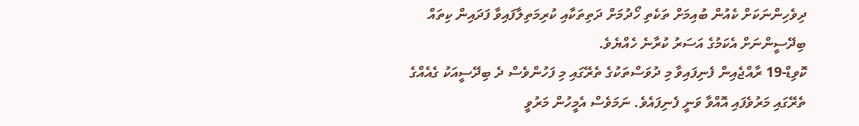ދިވެހިންނަކަށް ކެއުން ބުއިމަށް ތަކެތި ހޯދުމަށް ދަތިތަކާއި ކުރިމަތިލާފައިވާ ފަދައިން ކިތައް ބިދޭސީންނަށް އެކަމުގެ އަސަރު ކުރާނެ ހެއްޔެވެ.
ކޮވިޑް-19 ރާއްޖެއިން ފެނިފައިވާ މި ދުވަސްތަކުގެ ތެރޭގައި މި ފަހުންވެސް ދެ ބިދޭސީއަކު ގެއެއްގެ ތެރޭގައި މަރުވެފައި އޮއްވާ ވަނީ ފެނިފައެވެ. ނަމަވެސް އެމީހުން މަރުވީ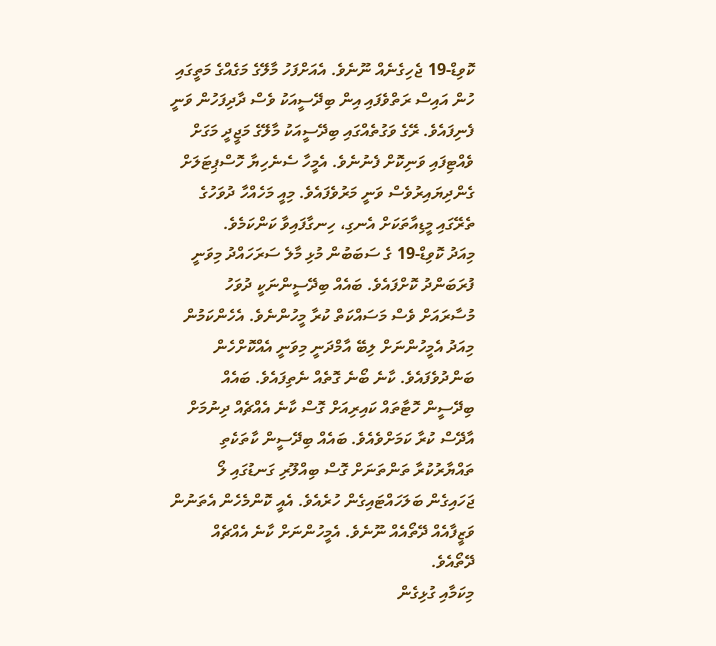ކޮވިޑް-19 ޖެހިގެނެއް ނޫނެވެ. އެއަށްފަހު މާލޭގެ މަގެއްގެ މަތީގައި ހުން އައިސް ރަތްވެފައި އިން ބިދޭސީއަކު ވެސް ދާދިފަހުން ވަނީ ފެނިފައެވެ. ރޭގެ ވަގުތެއްގައި ބިދޭސީއަކު މާލޭގެ މަޖީދީ މަގަށް ވެއްޓިފައި ވަނިކޮށް ފެނުނެވެ. އެމީހާ ސެނެހިޔާ ހޮސްޕިޓަލަށް ގެންދިޔައިރުވެސް ވަނީ މަރުވެފައެވެ. މިއީ މަހެއްހާ ދުވަހުގެ ތެރޭގައި މީޑިއާތަކަށް އެނގި، ހިނގާފައިވާ ކަންކަމެވެ.
މިއަދު ކޮވިޑް-19 ގެ ސަބަބުން މުޅި މާލެ ސަރަހައްދު މިވަނީ ފުރަބަންދު ކޮށްފައެވެ. ބައެއް ބިދޭސީންނަކީ ދުވަހު މުސާރައަށް ވެސް މަސައްކަތް ކުރާ މީހުންނެވެ. އެހެންކަމުން މިއަދު އެމީހުންނަށް ލިބޭ އާމްދަނީ މިވަނީ އެއްކޮށްހެން ބަންދުވެފައެވެ. ކާނެ ބޯނެ ގޮތެއް ނެތިފައެވެ. ބައެއް ބިދޭސީން ހޮޓާތައް ކައިރިއަށް ގޮސް ކާނެ އެއްޗެއް ދިނުމަށް އާދޭސް ކުރާ ކަމަށްވެއެވެ. ބައެއް ބިދޭސީން ކާތަކެތި ތައްޔާރުކުރާ ތަންތަނަށް ގޮސް ބިއްލޫރި ގަނޑުގައި ލޯ ޖަހައިގެން ބަލަހައްޓައިގެން ހުރެއެވެ. އެއީ ކޮންމެހެން އެތަނުން ވަޒީފާއެއް ދޭތޯއެއް ނޫނެވެ. އެމީހުންނަށް ކާނެ އެއްޗެއް ދޭތޯއެވެ.
މިކަމާއި ގުޅިގެން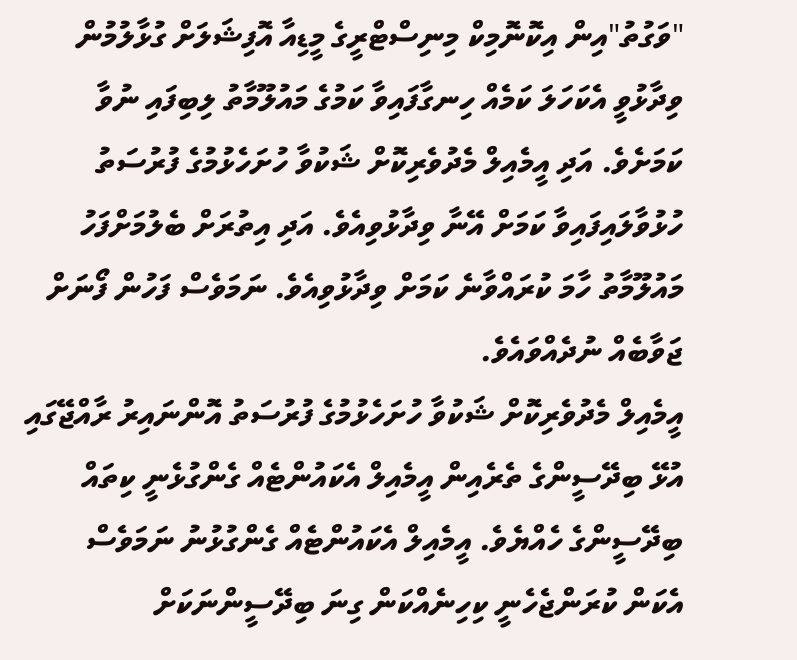"ވަގުތު"އިން އިކޮނޮމިކް މިނިސްޓްރީގެ މީޑިއާ އޮފިޝަލަށް ގުޅާލުމުން ވިދާޅުވީ އެކަހަލަ ކަމެއް ހިނގާފައިވާ ކަމުގެ މައުލޫމާތު ލިބިފައި ނުވާ ކަމަށެވެ. އަދި އީމެއިލް މެދުވެރިކޮށް ޝަކުވާ ހުށަހެޅުމުގެ ފުރުސަތު ހުޅުވާލައިފައިވާ ކަމަށް އޭނާ ވިދާޅުވިއެވެ. އަދި އިތުރަށް ބެލުމަށްފަހު މައުލޫމާތު ހާމަ ކުރައްވާނެ ކަމަށް ވިދާޅުވިއެވެ. ނަމަވެސް ފަހުން ފޯނަށް ޖަވާބެއް ނުދެއްވައެވެ.
އީމެއިލް މެދުވެރިކޮށް ޝަކުވާ ހުށަހެޅުމުގެ ފުރުސަތު އޮންނައިރު ރާއްޖޭގައި އުޅޭ ބިދޭސީންގެ ތެރެއިން އީމެއިލް އެކައުންޓެއް ގެންގުޅެނީ ކިތައް ބިދޭސީންގެ ހެއްޔެވެ. އީމެއިލް އެކައުންޓެއް ގެންގުޅުނު ނަމަވެސް އެކަން ކުރަންޖެހެނީ ކިހިނެއްކަން ގިނަ ބިދޭސީންނަކަށް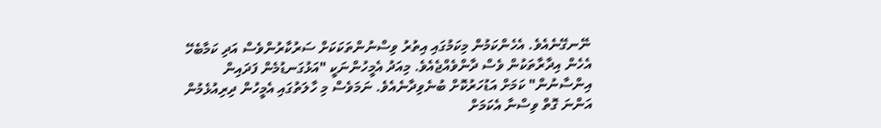ނޭނގޭނެއެވެ. އެހެންކަމުން މިކަމުގައި އިތުރު ވިސްނުންތަކަކަށް ސަރުކާރުންވެސް އަދި ކަމާބެހޭ އެހެން އިދާރާތަކުން ވެސް ދާންވެއްޖެއެވެ. މިއަދު އެމީހުންނަކީ "އަޅުގަނޑުމެން ފަދައިން އިންސާނުން" ކަމަށް އަޑުހަރުކޮށް ބުނެވިދާނެއެވެ. ނަމަވެސް މި ހާލަތުގައި އެމީހުން ދިރިއުޅެމުން އަންނަ ގޮތް ވިސްނާ އެކަމަށް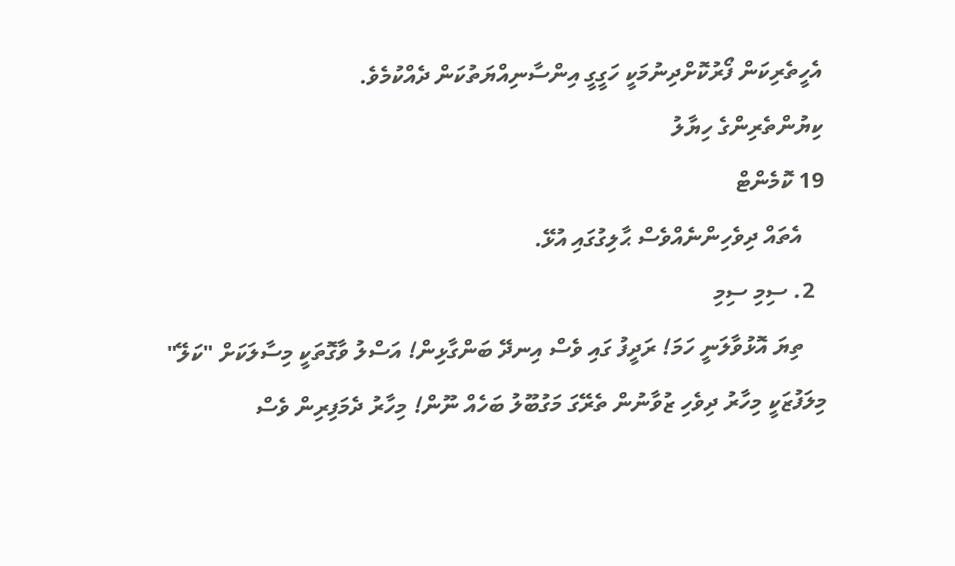އެހީތެރިކަން ފޯރުކޮށްދިނުމަކީ ހަގީގީ އިންސާނިއްޔަތުކަން ދެއްކުމެވެ.
ކިޔުންތެރިންގެ ހިޔާލު
19 ކޮމެންޓް
    އެތައް ދިވެހިންނެއްވެސް ޙާލިގުގައި އުޅޭ.
  2. ސިމި ސިމި
    ތިޔަ އޮޅުވާލަނީ ހަމަ! ރަދީފު ގައި ވެސް އިނދޭ ބަންގާޅިން! އަސްލު ވާގޮތަކީ މިސާލަކަށް "ކަލޭ" މިލަފުޒަކީ މިހާރު ދިވެހި ޒުވާނުން ތެރޭގަ މަގުބޫލު ބަހެއް ނޫން! މިހާރު ދެމަފިރިން ވެސް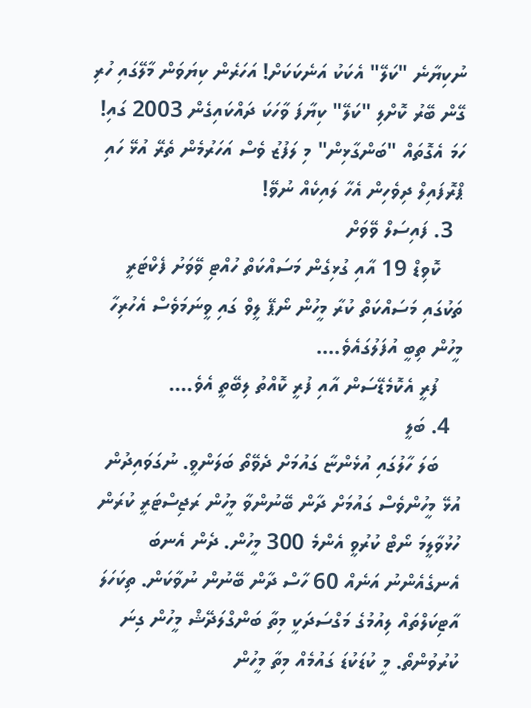ނުކިޔާނެ "ކަލޭ" އެކަކު އަނެކަކަށް! އަހަރެން ކިޔަވަން މާލޭގައި ހުރި ގޭން ބޭރު ކޮށްލި "ކަލޭ" ކިޔާފަ ވާހަކަ ދައްކައިގެން 2003 ގައި! ހަމަ އެގޮތައް "ބަންގާޅިން" މި ލަފުޒު ވެސް އަހަރުމެން ތެރޭ އުޅޭ ހައި ޕްރޮފައިލް ދިވެހިން އެހާ ލައިކެއް ނުވޭ!
  3. ފައިސަލް ވޭވަށް
    ކޮވިޑް 19 އާއި ގުޅިގެން މަސައްކަތް ހުއްޓި ވޭވަށު ފެކްޓަރީ ތަކުގައި މަސައްކަތް ކުރާ މީހުން ނޯޕޭ ލީވް ގައި ވީނަމަވެސް އެހުރިހާ މީހުން ތިބީ އުފަލުގައެވެ....
    ފުރީ އެކޮމެޑޭސަން އާއި ފުރީ ކޮއްތު ލިބޭތީ އެވެ....
  4. ބަލީ
    ބަލަ ހާލުގައި އުޅެންޏާ ގައުމަށް ދެވޭތޯ ބަލަންވީ. ނުގަވައިދުން އުޅޭ މީހުންވެސް ގައުމަށް ދާން ބޭނުންވާ މީހުން ރަޖިސްޓަރީ ކުރަން ހުޅުވާލީމަ ނޯޓް ކުރުވީ އެންމެ 300 މީހުން. ދެން އެނބަ އެނގެއެންނު އަނެއް 60 ހާސް ދާން ބޭނުން ނުވާކަން. ތިކަހަލަ އާޓިކަލްތައް ލިއުމުގެ މަގްސަދަކީ މިތާ ބަންގްލަދޭޝް މީހުން ގިނަ ކުރުވުންތޯ. މީ ކުޑަކުޑަ ގައުމެއް މިތާ މީހުން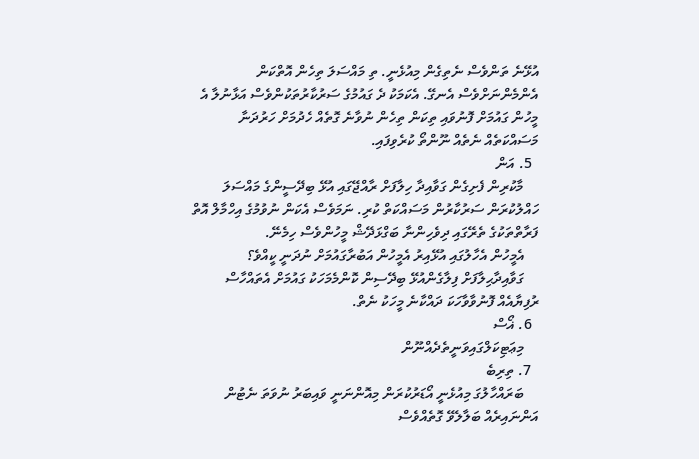އުޅޭނެ ތަންވެސް ނެތިގެން މިއުޅެނީ. ތި މައްސަލަ ތިހެން އޮތްކަން އެންމެންނަށްވެސް އެނގޭ. އެކަމަކު ދެ ގައުމުގެ ސަރުކާރުތަކުންވެސް އަޅާނުލާ އެ މީހުން ގައުމަށް ފޮނުވައި ތިކަން ތިހެން ނުވާނެ ގޮތެއް ހެދުމަށް ހަރުދަނާ މަސައްކަތެއް ނެތެއް ނޫންތޯ ކުރެވިފައި.
  5. އަން
    މާކުރިން ފެށިގެން ގަވާއިދާ ހިލާފަށް ރާއްޖޭގައި އުޅޭ ބިދޭސީންގެ މައްސަލަ ހައްލުކުރަން ސަރުކާރުން މަސައްކަތް ކުރި. ނަމަވެސް އެކަން ނުވުމުގެ އިހްމާލް އޮތް ފަރާތްތަކުގެ ތެރޭގައި ދިވެހިންނާ ބަގްޅަދޭޝް މީހުންވެސް ހިމެނޭ.
    އެމީހުން އެހާލުގައި އުޅޭއިރު އެމީހުން އަބުރާގައުމަށް ނުދަނީ ކީއްވެ؟
    ގަވާއިދާޙިލާފަށް ފިލާގެންއުޅޭ ބިދޭސިން ކޮންމެމަހަކު ގައުމަށް އެތައްހާސް ރުފިޔާއެއް ފޮނުވާވާހަކަ ދައްކާނެ މީހަކު ނެތް.
  6. ޣޯސް
    މިޢަޓިކަލްގައިވަނީތެދެއްނޫން
  7. ތިރިބެ
    ބަރައްހާލުގަ މިއުޅެނީ އޯޑަރުކުރަން މިއޮންނަނީ ވައިބަރު ނުވަތަ ނެޓުން އަންނައިރެއް ބަލާލެވޭ ގޮތެއްވެސް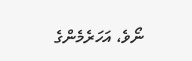ނޯވެ، އަހަރެމެންގެ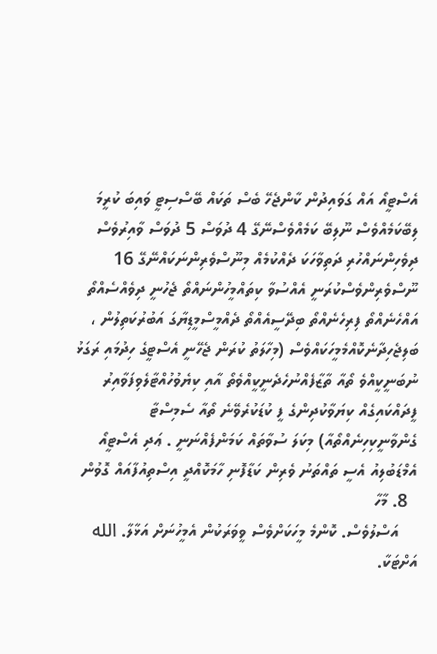އެސްޓީއޯ އައް ގަވައިދުން ކާންޖެހޭ ބެސް ތަކައް ބޭސްސިޓީ ވައިބަ ކުރީމަ ލިބޭކަމެއްވެސް ނޫލިބޭ ކަމެއްވެސްނޭގޭ 4 ދުވަސް 5 ދުވަސް ވާއިރުވެސް ދިވެހިންނައްހުރި ދަތިވާހަކަ ދެއްކުމެއް މިނޫސްވެރިންނަކައްނޭގޭ 16 ނޫސްވެރިންވެސްކުރަނީ އެއްސުވާ ކިތައްމީހުންނައްތޯ ޖެހުނީ ދިވެއްސެއްތޯ އައްހެނެއްތޯ ފިރިހެނެއްތޯ ބިދޭސީއެއްތޯ ދެއްމީސްމީޑިޔާގަ އަބުރުކަތިލުން ، ބަލިޖެހިދާނެކޮއްމެމީހަކައްވެސް (މިހާލަތު ކުރަން ޖެހޭނީ އެސްޓީގެ ހިދުމައި ރަގަޅު ނުބަނީކީއްވެ ތޯއާ ތާޒާފެއްނުހެދެނީކީއްވެތޯ އާއި ކިޔެވުހުއްޓާލެވިފަވާއިރު ފީދައްކައިގެއް ކިޔަވާކުދިންގެ ފީ ކުޑަކުރެވޭނެ ތޯއާ ސެމިސްޓާ ގެންވާނީކިހިނެއްތޯއާ) މިކަލަ ސުވާތައް ކަމަންފެއްނަނީ . ޢަދި އެސްޓީއޯ އެމްޑަބުލިއު އެސީ ތައްތަނު ވެރިން ކަޑާފޮނި ހާމަކޮއްދީ އިސްތިއުފާއައް ގޮވުން
  8. މާހާ
    އަސްލުވެސް. ކޮންމެ މީހަކަށްވެސް ވީވަރަކުން އެމީހުނަށް އަޅާލާ. الله އަށްޓަކާ.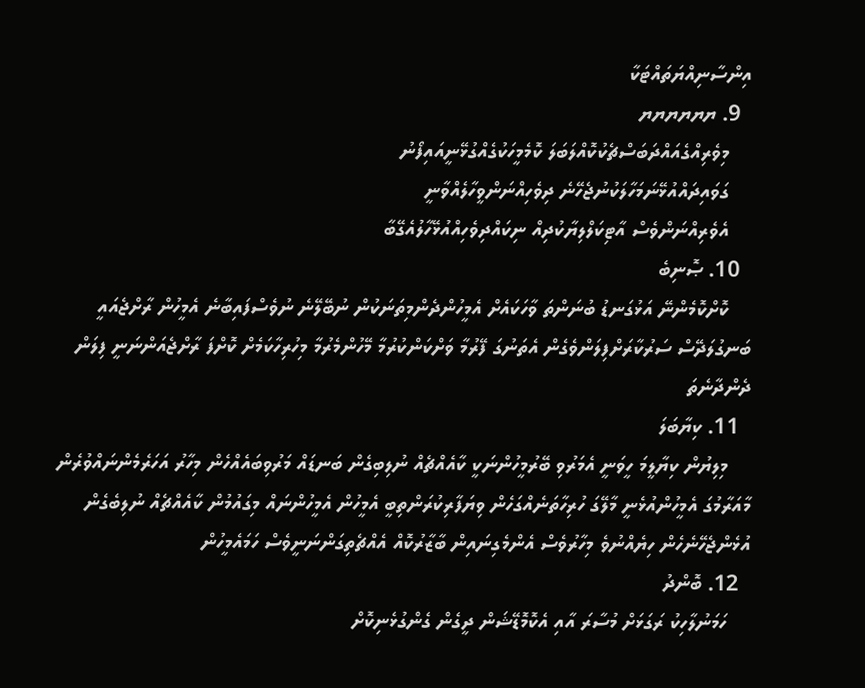އިންސާނިއްޔަތައްޓަކާ
  9. ޔޔޔޔޔޔ
    މިވެރިއްގެއައްދަބަސްޗެކުކޮއްލަބަލަ ކޮމެމީހަކުގެއްގުޅޭނީއައިފޯނު
    ގަވައިދައްއުޅޭނަމަހާލަކުނުޖެހޭނެ ދިވެހިއްނަންވީހާލެއްވާނީ
    އެވެރިއްނަންވެސް އާޓިކަލްލިޔާކުދިއް ނިކައްދިވެހިއްއުޅޭހާލުއެގޭބާ
  10. ޞޮނިބެ
    ކޮށްކޮމެންނޭ އަޅުގަނޑު ބުނަންތަ ވާހަކައެށް އެމީހުންދެންމިތަނަކުން ނުބޭލޭނެ ނުވެސްފައިބާނެ އެމީހުން ރާށްޖެއައީ ބަނގުލަދޭސް ސަރުކާރަށްފިލަންވެގެން އެތަނުގަ ފޭރުމާ ވަށްކަންކުރުމާ މޭހުންމެރުމާ މިހުރިހާކަމެށް ކޮށްފަ ރާށްޖެއަންނަނީ ފިލަން ދެންދާނެތަ
  11. ކިޔާބަލަ
    މިލިޔުން ކިޔާލީމަ ހީވަނީ އެމަރުވި ބޭރުމީހުންނަކީ ކާއެއްޗެއް ނުލިބިގެން ބަނޑައް މަރުވިބައެއްހެން މިހާރު އަހަރެމެންނައްވުރެން މާއަރާމުގަ އެމީހުންއުޅެނީ މާލޭގަ ހުރިހާތަނެއްގަހެން ވިޔަފާރިކުރަންތިބީ އެމީހުން އެމީހުންނައް މިގައުމުން ކާއެއްޗެއް ނުލިބެގެން އުޅެންޖެހޭނެހެން ހިޔެއްނުވެ މިހާރުވެސް އެންމެގިނައިން ބާޒާރުކޮއް އެއްޗެތިގަންނަނީވެސް ހަމައެމީހުން
  12. ބޮންދު
    ހަމަނުލާހިކު ރަގަޅަށް މުސާރަ އާއި އެކޮމޮޑޭޝަން ދީގެން ގެންގުޅެނިކޮށް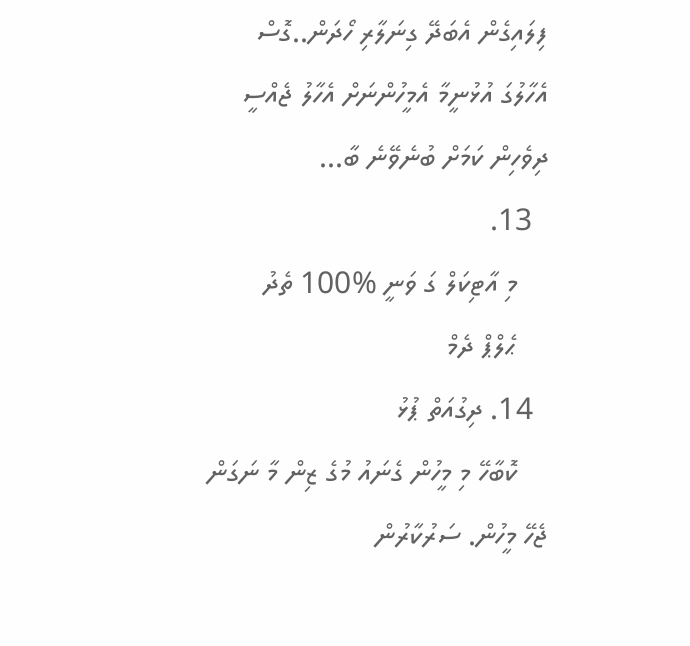ފިލައިގެން އެބަދޭ ގިނަލާރި ހޯދަން..ގޮސް އެހާލުގަ އުޅުނީމާ އެމީހުންނަށް އެހާލު ޖެއްސީ ދިވެހިން ކަމަށް ބުނެވޭނެ ބާ...
  13.
    މި އާޓިކަލް ގަ ވަނީ %100 ތެދު
    ޙެލްޕް ދެމް
  14. ދިގުއަތް ޕުޅު
    ކޮބާހޭ މި މީހުން ގެނައު މުގެ ޒިން މާ ނަގަން ޖެހޭ މީހުން. ސަރުކާރުން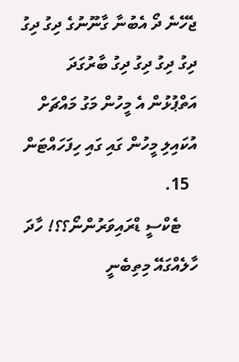ޖެހޭނެ ދޯ އެބުނާ ގާނޫނުގެ ދިގު ދިގު ދިގު ދިގު ދިގު ދިގު ބާރުގަދަ އަތްޕުޅުން އެ މީހުން މަގު މައްޗަށް އުކައިލި މީހުން ގައި ގައި ހިފަހައްޓަން
  15.
    ޓެކްސީ ޑްރައިވަރުންނޯ؟؟! ހާދަ ހާލެއްގައޭ މިތިބެނީ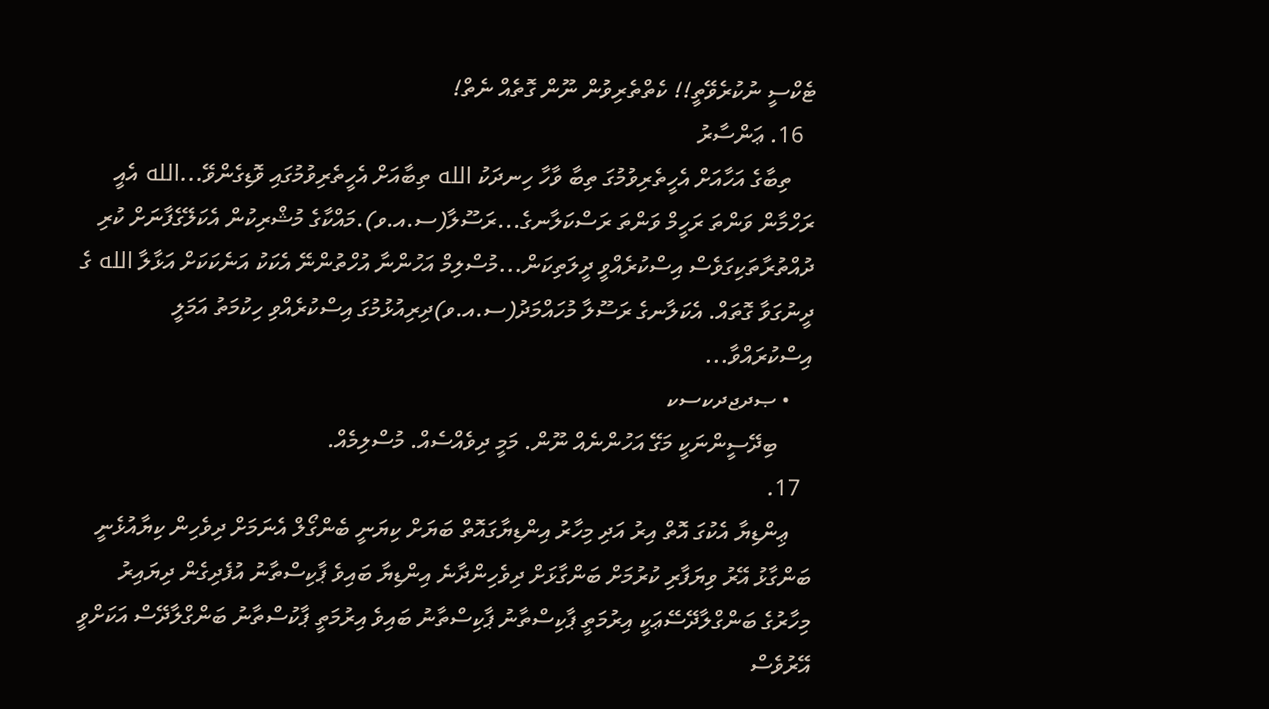ޓެކްސީ ނުކުރެވޭތީ!! ކެތްތެރިވުން ނޫން ގޮތެއް ނެތް!
  16. ޢަންސާރު
    ތިބާގެ އަހާއަށް އެހީތެރިވުމުގަ ތިބާ ވާހާ ހިނދަކު الله ތިބާއަށް އެހީތެރިވުމުގައި ވޮޑިގެންވޭ...الله އެއީ ރަހްމާން ވަންތަ ރަހީމް ވަންތަ ރަސްކަލާނގެ...ރަސޫލާ(ސ.އ.ވ).މައްކާގެ މުޝްރިކުން އެކަލޭގެފާނަށް ކުރި ދުއްތުރާތަކިގަވެސް އިސްކުރެއްވީ ދީލަތިކަން...މުސްލިމް އަހުންނާ އުހްތުންނޭ އެކަކު އަނެކަކަށް އަޅާލާ الله ގެ ދީނުގަވާ ގޮތައް. އެކަލާނގެ ރަސޫލާ މުހައްމަދު(ސ.އ.ވ)ދިރިއުޅުމުގަ އިސްކުރެއްވި ހިކުމަތު އަމަލީ އިސްކުރައްވާ...
    • ޞދޖދކސކ
      ބިދޭސީންނަކީ މަގޭ އަހުންނެއް ނޫން. މަމީ ދިވެއްސެއް. މުސްލިމެއް.
  17.
    ޢިންޑިޔާ އެކުގަ އޮތް އިރު އަދި މިހާރު އިންޑިޔާގައޮތް ބަޔަށް ކިޔަނީ ބެންގޯލް އެނަމަށް ދިވެހިން ކިޔާއުޅެނީ ބަންގާޅު އޭރު ވިޔަފާރި ކުރުމަށް ބަންގާޅަށް ދިވެހިންދާނެ އިންޑިޔާ ބައިވެ ޕާކިސްތާނު އުފެދިގެން ދިޔައިރު މިހާރުގެ ބަންގްލާދޭސޭޢަކީ އިރުމަތީ ޕާކިސްތާނު ޕާކިސްތާނު ބައިވެ އިރުމަތީ ޕާކުސްތާނު ބަންގްލާދޭސް އަކަށްވީ އޭރުވެސް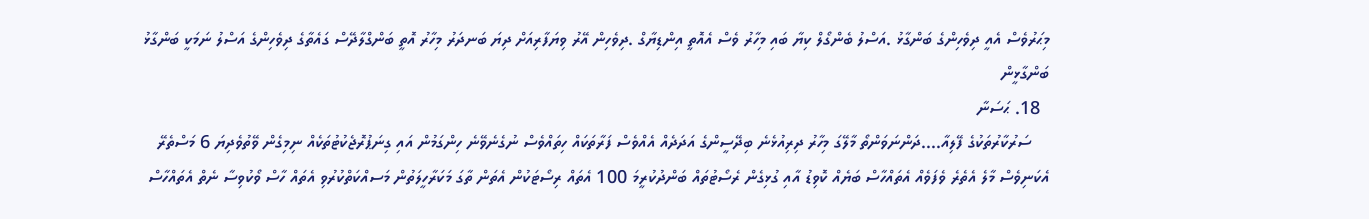މިޙަރުވެސް އެއީ ދިވެހިންގެ ބަންގާޅު .އަސްލު ބެންގޯލް ކިޔާ ބައި މިހާރު ވެސް އެއޮތީ އިންޑިޔާގް .ދިވެހިން އޭރު ވިޔަފާރިއަށް ދިޔަ ބަނދަރު މިހާރު އޮތީ ބަންގްލާދޭސް ގައެތާގެ ދިވެހިންގެ އަސްލު ނަމަކީ ބަންގާޅު ބަންގާޅީން
  18. ޙަސަނާ
    ސަރުކާރުތަކުގެ ފޭލިއާ....ދަންނަވަންތޯ މާލޭގަ މިހާރު ދިރިއުޅެނެ ބިދޭސީންގެ އަދަދެއް އެއްވެސް ފަރާތަކައް ހިތައްވެސް ނުގެނެވޭނެ ހިންގަމުން އައި ގިނަޕުރޮޖެކުޓުތަކެއް ނިމިގެން ވޭތުވެދިޔަ 6 މަސްތެރޭ އެކަނިވެސް މާލެ އެތެރެ ވެފަވެއް އެތައްހާސް ބަޔެއް ކޮވިޑު އާއި ގުޅިގެން ރެސޯޓުތައް ބަންދުކުރީމަ 100 އެތައް ރިސޯޓަކުން އެތަން ތާގަ މަކަރާހީލަތުން މަސއްކަތްކުރުވި އެތައް ހާސް ވޯކުވިސާ ނެތް އެތައްހާސް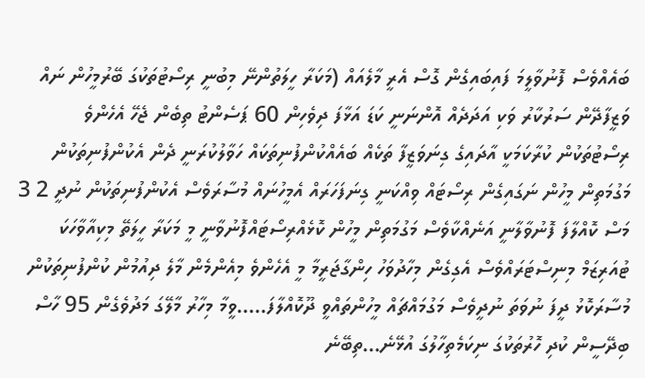ބައެއްވެސް ފޮނުވާލީމަ ފައިބައިގެން ގޮސް އެރީ މާލެއައް (މަކަރާ ހީލަތުންނޭ މިބުނީ ރިސޯޓުތަކުގަ ބޭރުމީހުން ނައް ވަޒީފާދޭން ސަރުކާރު ވަކި އަދަދެއް އޮންނަނީ ކަޑަ އަޅާފަ ދިވެހިން 60 ޕަސެންޓު ތިބެން ޖެހޭ އެހެންވެ ރިސޯޓުތަކުން ކުރާކަމަކީ އާދައިގެ ގިނަވަޒީފާ ތަކެއް ބައެއްކުންފުނިތަކައް ހަވާލުކުރަނީ ދެން އެކުންފުނިތަކުން މަގުމަތިން މީހުން ނަގައިގެން ރިސޯޓައް ވިއްކަނީ ގިނަފަހަރައް އެމީހުނައް މުސާރަވެސް އެކުންފުނިތަކުން ނުދީ 2 3 މަސް ކޮއްލާފަ ފޮނުވާލާނީ އަނެއްކާވެސް މަގުމަތިން މީހުން ކޮޅެއްރިސޯޓައްފޮނުވާނީ މީ މަކަރާ ހީލަތޭ މިކިއާވާހަކަ ޓުއަރިޒަމް މިނިސްޓަރައްވެސް އެގިގެން މިހާދުވަހު ހިންގާޖަރީމާ މީ އެހެންވެ މިއެންމެން މާލެ ދިއުމުން ކުންފުނިތަކުން މުސާރަކޮޅު ދީފަ ނުވަތަ ނުދީވެސް މަގުމައްޗައް މީހުންތައްވީ ދޫކޮއްލާފަ.....ވީމާ މިހާރު މާލޭގަ މަދުވެގެން 95 ހާސް ބިދޭސީން ކުދި ހޮރުތަކުގަ ނިކަމެތިހާލުގަ އުޅޭނެ...ތިބޭނެ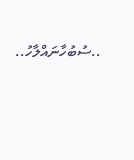..ސުބުހާނައްލާހު..